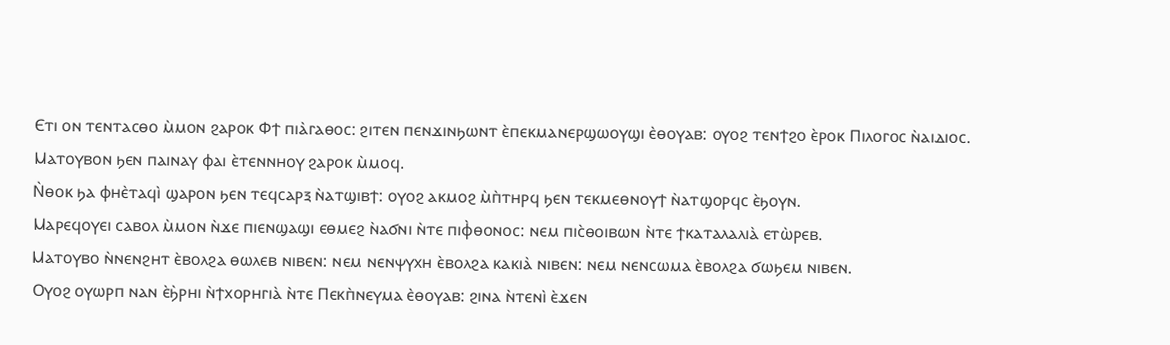Ⲉⲧⲓ ⲟⲛ ⲧⲉⲛⲧⲁⲥⲑⲟ ⲙ̀ⲙⲟⲛ ϩⲁⲣⲟⲕ Ⲫϯ ⲡⲓⲁ̀ⲅⲁⲑⲟⲥ: ϩⲓⲧⲉⲛ ⲡⲉⲛϫⲓⲛϧⲱⲛⲧ ⲉ̀ⲡⲉⲕⲙⲁⲛⲉⲣϣⲱⲟⲩϣⲓ ⲉ̀ⲑⲟⲩⲁⲃ: ⲟⲩⲟϩ ⲧⲉⲛϯϩⲟ ⲉ̀ⲣⲟⲕ Ⲡⲓⲗⲟⲅⲟⲥ ⲛ̀ⲁⲓⲇⲓⲟⲥ.
Ⲙⲁⲧⲟⲩⲃⲟⲛ ϧⲉⲛ ⲡⲁⲓⲛⲁⲩ ⲫⲁⲓ ⲉ̀ⲧⲉⲛⲛⲏⲟⲩ ϩⲁⲣⲟⲕ ⲙ̀ⲙⲟϥ.
Ⲛ̀ⲑⲟⲕ ϧⲁ ⲫⲏⲉ̀ⲧⲁϥⲓ̀ ϣⲁⲣⲟⲛ ϧⲉⲛ ⲧⲉϥⲥⲁⲣⲝ ⲛ̀ⲁⲧϣⲓⲃϯ: ⲟⲩⲟϩ ⲁⲕⲙⲟϩ ⲙ̀ⲡ̀ⲧⲏⲣϥ ϧⲉⲛ ⲧⲉⲕⲙⲉⲑⲛⲟⲩϯ ⲛ̀ⲁⲧϣⲟⲣϥⲥ ⲉ̀ϧⲟⲩⲛ.
Ⲙⲁⲣⲉϥⲟⲩⲉⲓ ⲥⲁⲃⲟⲗ ⲙ̀ⲙⲟⲛ ⲛ̀ϫⲉ ⲡⲓⲉⲛϣⲁϣⲓ ⲉⲑⲙⲉϩ ⲛ̀ⲁϭⲛⲓ ⲛ̀ⲧⲉ ⲡⲓⲫ̀ⲑⲟⲛⲟⲥ: ⲛⲉⲙ ⲡⲓⲥ̀ⲑⲟⲓⲃⲱⲛ ⲛ̀ⲧⲉ ϯⲕⲁⲧⲁⲗⲁⲗⲓⲁ̀ ⲉⲧⲱ̀ⲣⲉⲃ.
Ⲙⲁⲧⲟⲩⲃⲟ ⲛ̀ⲛⲉⲛϩⲏⲧ ⲉ̀ⲃⲟⲗϩⲁ ⲑⲱⲗⲉⲃ ⲛⲓⲃⲉⲛ: ⲛⲉⲙ ⲛⲉⲛⲯⲩⲭⲏ ⲉ̀ⲃⲟⲗϩⲁ ⲕⲁⲕⲓⲁ̀ ⲛⲓⲃⲉⲛ: ⲛⲉⲙ ⲛⲉⲛⲥⲱⲙⲁ ⲉ̀ⲃⲟⲗϩⲁ ϭⲱϧⲉⲙ ⲛⲓⲃⲉⲛ.
Ⲟⲩⲟϩ ⲟⲩⲱⲣⲡ ⲛⲁⲛ ⲉ̀ϧ̀ⲣⲏⲓ ⲛ̀ϯⲭⲟⲣⲏⲅⲓⲁ̀ ⲛ̀ⲧⲉ Ⲡⲉⲕⲡ̀ⲛⲉⲩⲙⲁ ⲉ̀ⲑⲟⲩⲁⲃ: ϩⲓⲛⲁ ⲛ̀ⲧⲉⲛⲓ̀ ⲉ̀ϫⲉⲛ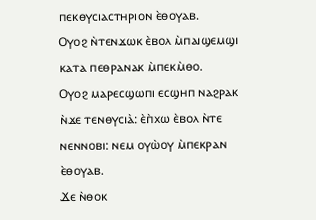ⲡⲉⲕⲑⲩⲥⲓⲁⲥⲧⲏⲣⲓⲟⲛ ⲉ̀ⲑⲟⲩⲁⲃ.
Ⲟⲩⲟϩ ⲛ̀ⲧⲉⲛϫⲱⲕ ⲉ̀ⲃⲟⲗ ⲙ̀ⲡⲁⲓϣⲉⲙϣⲓ ⲕⲁⲧⲁ ⲡⲉⲑⲣⲁⲛⲁⲕ ⲙ̀ⲡⲉⲕⲙ̀ⲑⲟ.
Ⲟⲩⲟϩ ⲙⲁⲣⲉⲥϣⲱⲡⲓ ⲉⲥϣⲏⲡ ⲛⲁϩⲣⲁⲕ ⲛ̀ϫⲉ ⲧⲉⲛⲑⲩⲥⲓⲁ̀: ⲉ̀ⲡ̀ⲭⲱ ⲉ̀ⲃⲟⲗ ⲛ̀ⲧⲉ ⲛⲉⲛⲛⲟⲃⲓ: ⲛⲉⲙ ⲟⲩⲱ̀ⲟⲩ ⲙ̀ⲡⲉⲕⲣⲁⲛ ⲉ̀ⲑⲟⲩⲁⲃ.
Ϫⲉ ⲛ̀ⲑⲟⲕ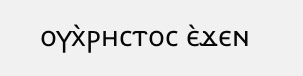ⲟⲩⲭ̀ⲣⲏⲥⲧⲟⲥ ⲉ̀ϫⲉⲛ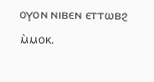ⲟⲩⲟⲛ ⲛⲓⲃⲉⲛ ⲉⲧⲧⲱⲃϩ ⲙ̀ⲙⲟⲕ.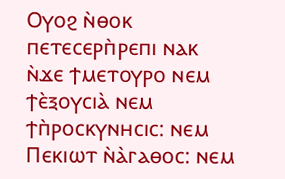Ⲟⲩⲟϩ ⲛ̀ⲑⲟⲕ ⲡⲉⲧⲉⲥⲉⲣⲡ̀ⲣⲉⲡⲓ ⲛⲁⲕ ⲛ̀ϫⲉ ϯⲙⲉⲧⲟⲩⲣⲟ ⲛⲉⲙ ϯⲉ̀ⲝⲟⲩⲥⲓⲁ̀ ⲛⲉⲙ ϯⲡ̀ⲣⲟⲥⲕⲩⲛⲏⲥⲓⲥ: ⲛⲉⲙ Ⲡⲉⲕⲓⲱⲧ ⲛ̀ⲁ̀ⲅⲁⲑⲟⲥ: ⲛⲉⲙ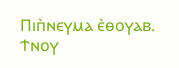Ⲡⲓⲡ̀ⲛⲉⲩⲙⲁ ⲉ̀ⲑⲟⲩⲁⲃ.
Ϯⲛⲟⲩ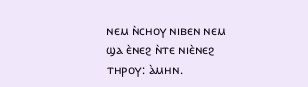ⲛⲉⲙ ⲛ̀ⲥⲏⲟⲩ ⲛⲓⲃⲉⲛ ⲛⲉⲙ ϣⲁ ⲉ̀ⲛⲉϩ ⲛ̀ⲧⲉ ⲛⲓⲉ̀ⲛⲉϩ ⲧⲏⲣⲟⲩ: ⲁ̀ⲙⲏⲛ.